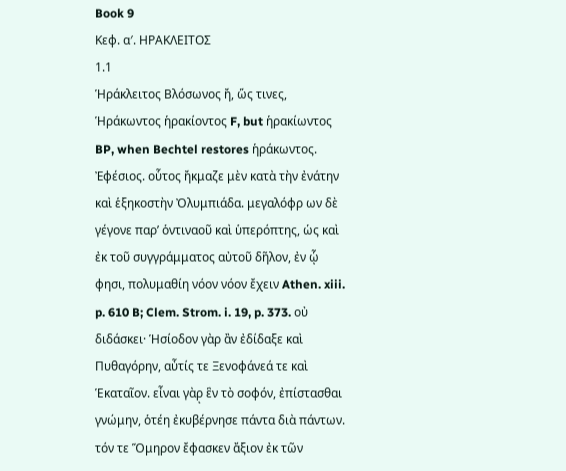Book 9
Κεφ. α′. ΗΡΑΚΛΕΙΤΟΣ
1.1
Ἡράκλειτος Βλόσωνος ἤ, ὥς τινες, Ἡράκωντος ἡρακίοντος F, but ἡρακίωντος BP, when Bechtel restores ἡράκωντος. Ἐφέσιος. οὗτος ἤκμαζε μὲν κατὰ τὴν ἐνάτην καὶ ἑξηκοστὴν Ὀλυμπιάδα. μεγαλόφρ ων δὲ γέγονε παρʼ ὁντιναοῦ καὶ ὑπερόπτης, ὡς καὶ ἐκ τοῦ συγγράμματος αὐτοῦ δῆλον, ἐν ᾧ φησι, πολυμαθίη νόον νόον ἔχειν Athen. xiii. p. 610 B; Clem. Strom. i. 19, p. 373. οὐ διδάσκει· Ἡσίοδον γὰρ ἂν ἐδίδαξε καὶ Πυθαγόρην, αὖτίς τε Ξενοφάνεά τε καὶ Ἑκαταῖον. εἶναι γὰρͅ ἓν τὸ σοφόν, ἐπίστασθαι γνώμην, ὁτέη ἐκυβέρνησε πάντα διὰ πάντων. τόν τε Ὅμηρον ἔφασκεν ἄξιον ἐκ τῶν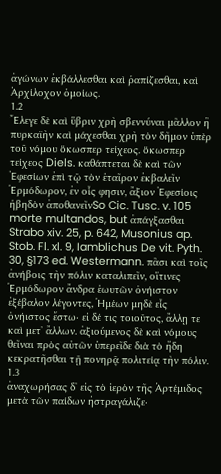ἀγώνων ἐκβάλλεσθαι καὶ ῥαπίζεσθαι, καὶ Ἀρχίλοχον ὁμοίως.
1.2
Ἔλεγε δὲ καὶ ὕβριν χρὴ σβεννύναι μᾶλλον ἢ πυρκαϊὴν καὶ μάχεσθαι χρὴ τὸν δῆμον ὑπὲρ τοῦ νόμου ὅκωσπερ τείχεος. ὅκωσπερ τείχεος Diels. καθάπτεται δὲ καὶ τῶν Ἐφεσίων ἐπὶ τῷ τὸν ἑταῖρον ἐκβαλεῖν Ἑρμόδωρον, ἐν οἷς φησιν, ἄξιον Ἐφεσίοις ἡβηδὸν ἀποθανεῖνSo Cic. Tusc. v. 105 morte multandos, but ἀπάγξασθαι Strabo xiv. 25, p. 642, Musonius ap. Stob. Fl. xl. 9, Iamblichus De vit. Pyth. 30, §173 ed. Westermann. πᾶσι καὶ τοῖς ἀνήβοις τὴν πόλιν καταλιπεῖν, οἵτινες Ἑρμόδωρον ἄνδρα ἑωυτῶν ὀνήιστον ἐξέβαλον λέγοντες, Ἡμέων μηδὲ εἷς ὀνήιστος ἔστω· εἰ δέ τις τοιοῦτος, ἄλλῃ τε καὶ μετʼ ἄλλων. ἀξιούμενος δὲ καὶ νόμους θεῖναι πρὸς αὐτῶν ὑπερεῖδε διὰ τὸ ἤδη κεκρατῆσθαι τῇ πονηρᾷ πολιτείᾳ τὴν πόλιν.
1.3
ἀναχωρήσας δʼ εἰς τὸ ἱερὸν τῆς Ἀρτέμιδος μετὰ τῶν παίδων ἠστραγάλιζε·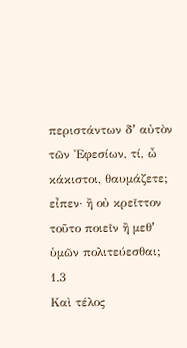περιστάντων δʼ αὐτὸν τῶν Ἐφεσίων, τί, ὦ κάκιστοι, θαυμάζετε; εἶπεν· ἢ οὐ κρεῖττον τοῦτο ποιεῖν ἢ μεθʼ ὑμῶν πολιτεύεσθαι;
1.3
Καὶ τέλος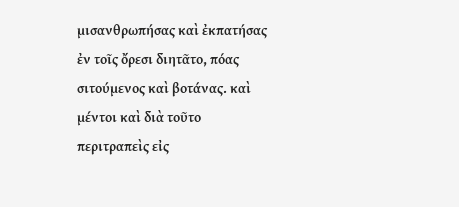μισανθρωπήσας καὶ ἐκπατήσας ἐν τοῖς ὄρεσι διητᾶτο, πόας σιτούμενος καὶ βοτάνας. καὶ μέντοι καὶ διὰ τοῦτο περιτραπεὶς εἰς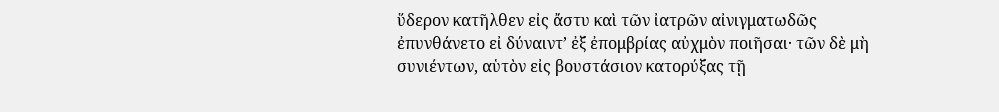ὕδερον κατῆλθεν εἰς ἄστυ καὶ τῶν ἰατρῶν αἰνιγματωδῶς ἐπυνθάνετο εἰ δύναιντʼ ἐξ ἐπομβρίας αὐχμὸν ποιῆσαι· τῶν δὲ μὴ συνιέντων, αὑτὸν εἰς βουστάσιον κατορύξας τῇ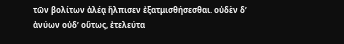τῶν βολίτων ἀλέᾳ ἤλπισεν ἐξατμισθήσεσθαι. οὐδὲν δʼ ἀνύων οὐδʼ οὕτως, ἐτελεύτα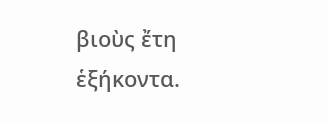βιοὺς ἔτη ἑξήκοντα.